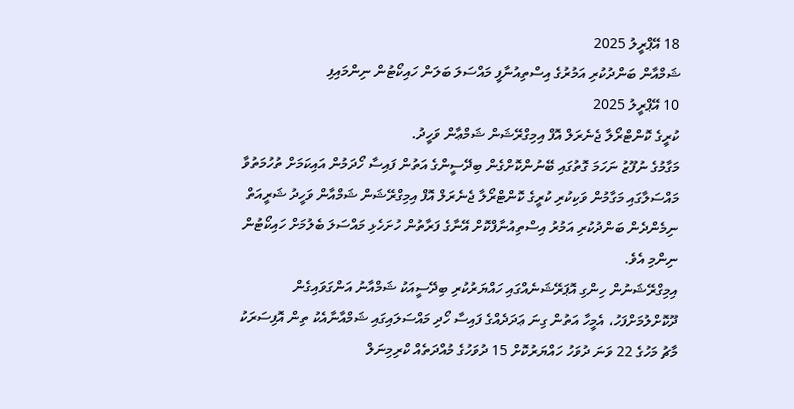18 އޭޕްރީލު 2025
ޝަމްއާން ބަންދުކުރި އަމުރުގެ އިސްތިއުނާފީ މައްސަލަ ބަލަން ހައިކޯޓުން ނިންމައިފި
10 އޭޕްރީލު 2025
ކުރީގެ ކޮންޓްރޯލާ ޖެނެރަލް އޮފް އިމިގްރޭޝަން ޝަމްޢާން ވަހީދު.
މަގާމުގެ ނުފޫޒު ނަހަމަ ގޮތުގައި ބޭނުންކޮށްގެން ބިދޭސީންގެ އަތުން ފައިސާ ހޯދަމުން އައިކަމަށް ތުހުމަތުވާ މައްސަލާގައި މަގާމުން ވަކިކުރި ކުރީގެ ކޮންޓްރޯލާ ޖެނެރަލް އޮފް އިމިގްރޭޝަން ޝަމްއާން ވަހީދު ޝަރީއަތް ނިމެންދެން ބަންދުކުރި އަމުރު އިސްތިއުނާފްކޮށް އޭނާގެ ފަރާތުން ހުށަހެޅި މައްސަލަ ބެލުމަށް ހައިކޯޓުން ނިންމި އެވެ.
އިމިގްރޭޝަނުން ހިންގި އޮޕަރޭޝަނެއްގައި ހައްޔަރުކުރި ބިދޭސީއަކު ޝަމްއާނު އަންގަވައިގެން ދޫކޮށްލުމަށްފަހު، އެމީހާ އަތުން ގިނަ ޢަދަދެއްގެ ފައިސާ ހޯދި މައްސަލައިގައި ޝަމްއާނާއެކު ތިން އޮފިސަރަކު މާޗު މަހުގެ 22 ވަނަ ދުވަހު ހައްޔަރުކޮށް 15 ދުވަހުގެ މުއްދަތެއް ކްރިމިނަލް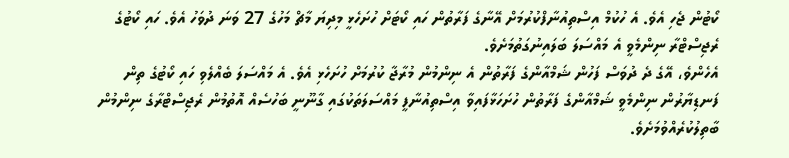ކޯޓުން ޖެހި އެވެ. އެ ހުކުމް އިސްތިއުނާފްކުރުމަށް އޭނާގެ ފަރާތުން ހައި ކޯޓަށް ހުށަހެޅީ މިދިޔަ މާޗް މަހުގެ 27 ވަނަ ދުވަހު އެވެ. ހައި ކޯޓުގެ ރެޖިސްޓްރާ ނިންމެވީ އެ މައްސަލަ ބަލައިނުގަތުމަށެވެ.
އެހެންވެ، އޭގެ ދެ ދުވަސް ފަހުން ޝަމްއާންގެ ފަރާތުން އެ ނިންމުން މުރާޖާ ކުރުމަށް ހުށަހެޅި އެވެ. އެ މައްސަލަ ބެއްލެވި ހައި ކޯޓުގެ ތިން ފަނޑިޔާރުން ނިންމެވީ ޝަމްއާންގެ ފަރާތުން ހުށަހަޅާފައިވާ އިސްތިއުނާފީ މައްސަލަތަކުގައި ގާނޫނީ ބަހުސެއް އޮތުމުން ރެޖިސްޓްރާގެ ނިންމުން ބާތިލުކުރެއްވުމަށެވެ.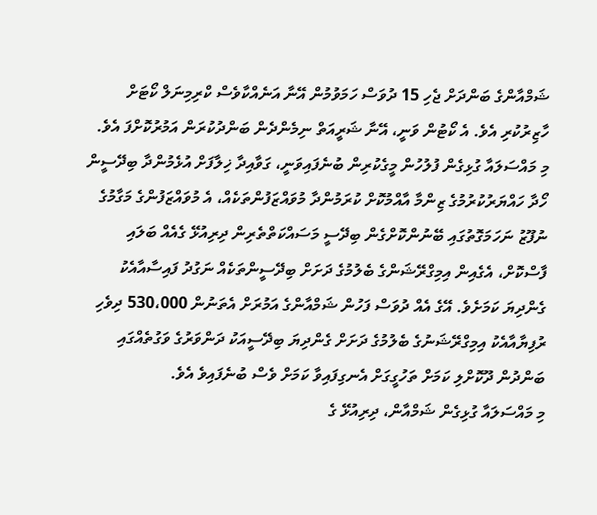ޝަމްއާންގެ ބަންދަށް ޖެހި 15 ދުވަސް ހަމަވުމުން އޭނާ އަނެއްކާވެސް ކްރިމިނަލް ކޯޓަށް ހާޒިރުކުރި އެވެ. އެ ކޯޓުން ވަނީ، އޭނާ ޝަރީއަތް ނިމެންދެން ބަންދުކުރަން އަމުރުކޮށްފަ އެވެ.
މި މައްސަލައާ ގުޅިގެން ފުލުހުން މީގެކުރިން ބުނެފައިވަނީ، ގަވާއިދާ ޚިލާފަށް އުޅެމުންދާ ބިދޭސީން ހޯދާ ހައްޔަރުކުރުމުގެ ޒިންމާ އާއްމުކޮށް ކުރަމުންދާ މުވައްޒަފުންތަކެއް، އެ މުވައްޒަފުންގެ މަގާމުގެ ނުފޫޒު ނަހަމަގޮތުގައި ބޭނުންކޮށްގެން ބިދޭސީ މަސައްކަތްތެރިން ދިރިއުޅޭ ގެއެއް ބަލައި ފާސްކޮށް، އެގެއިން އިމިގްރޭޝަންގެ ބެލުމުގެ ދަށަށް ބިދޭސީންތަކެއް ނަގުދު ފައިސާއާއެކު ގެންދިޔަ ކަމަށެވެ. އޭގެ އެއް ދުވަސް ފަހުން ޝަމްއާންގެ އަމުރަށް އެތަނުން 530،000 ދިވެހި ރުފިޔާއާއެކު އިމިގްރޭޝަނުގެ ބެލުމުގެ ދަށަށް ގެންދިޔަ ބިދޭސީއަކު ދަންވަރުގެ ވަގުތެއްގައި ބަންދުން ދޫކޮށްލި ކަމަށް ތަހުގީގަށް އެނގިފައިވާ ކަމަށް ވެސް ބުނެފައިވެ އެވެ.
މި މައްސަލައާ ގުޅިގެން ޝަމްއާން، ދިރިއުޅޭ ގެ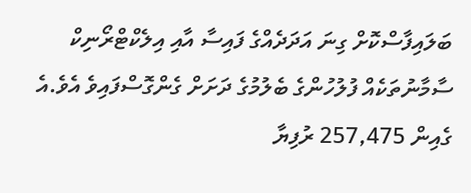ބަލައިފާސްކޮށް ގިނަ އަދަދެއްގެ ފައިސާ އާއި އިލެކްޓްރޯނިކް ސާމާނުތަކެއް ފުލުހުންގެ ބެލުމުގެ ދަށަށް ގެންގޮސްފައިވެ އެވެ.އެ ގެއިން 257,475 ރުފިޔާ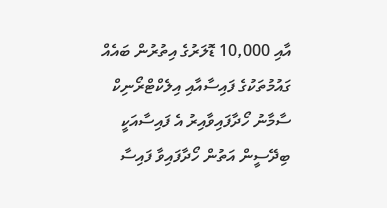އާއި 10,000 ޑޮލަރުގެ އިތުރުން ބައެއް ގައުމުތަކުގެ ފައިސާއާއި އިލެކްޓްރޯނިކް ސާމާނު ހޯދާފައިވާއިރު އެ ފައިސާއަކީ ބިދޭސީން އަތުން ހޯދާފައިވާ ފައިސާ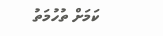ކަމަށް ތުހުމަތު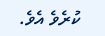ކުރެވެ އެވެ.